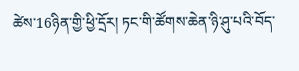ཚེས་16ཉིན་གྱི་ཕྱི་དྲོར། ཏང་གི་ཚོགས་ཆེན་ཉི་ཤུ་པའི་བོད་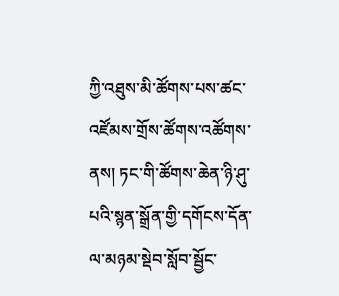ཀྱི་འཐུས་མི་ཚོགས་པས་ཚང་འཛོམས་གྲོས་ཚོགས་འཚོགས་ནས། ཏང་གི་ཚོགས་ཆེན་ཉི་ཤུ་པའི་སྙན་སྒྲོན་གྱི་དགོངས་དོན་ལ་མཉམ་སྡེབ་སློབ་སྦྱོང་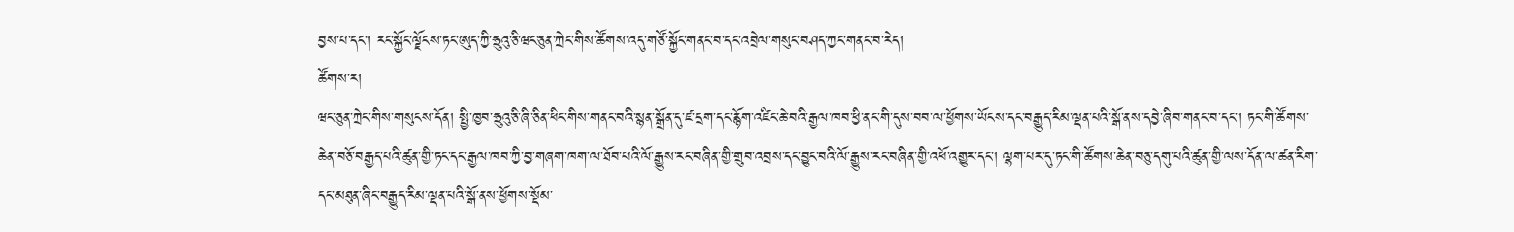བྱས་པ་དང་། རང་སྐྱོང་ལྗོངས་ཏང་ཨུད་ཀྱི་ཧྲུའུ་ཅི་ཝང་ཅུན་ཀྲེང་གིས་ཚོགས་འདུ་གཙོ་སྐྱོང་གནང་བ་དང་འབྲེལ་གསུང་བཤད་ཀྱང་གནང་བ་རེད།
ཚོགས་ར།
ཝང་ཅུན་ཀྲེང་གིས་གསུངས་དོན། སྤྱི་ཁྱབ་ཧྲུའུ་ཅི་ཞི་ཅིན་ཕིང་གིས་གནང་བའི་སྙན་སྒྲོན་དུ་ཛ་དྲག་དང་རྙོག་འཛིང་ཆེ་བའི་རྒྱལ་ཁབ་ཕྱི་ནང་གི་དུས་བབ་ལ་ཕྱོགས་ཡོངས་དང་བརྒྱུད་རིམ་ལྡན་པའི་སྒོ་ནས་དབྱེ་ཞིབ་གནང་བ་དང་། ཏང་གི་ཚོགས་ཆེན་བཅོ་བརྒྱད་པའི་ཚུན་གྱི་ཏང་དང་རྒྱལ་ཁབ་ཀྱི་བྱ་གཞག་ཁག་ལ་ཐོབ་པའི་ལོ་རྒྱུས་རང་བཞིན་གྱི་གྲུབ་འབྲས་དང་བྱུང་བའི་ལོ་རྒྱུས་རང་བཞིན་གྱི་འཕོ་འགྱུར་དང་། ལྷག་པར་དུ་ཏང་གི་ཚོགས་ཆེན་བཅུ་དགུ་པའི་ཚུན་གྱི་ལས་དོན་ལ་ཚན་རིག་དང་མཐུན་ཞིང་བརྒྱུད་རིམ་ལྡན་པའི་སྒོ་ནས་ཕྱོགས་སྡོམ་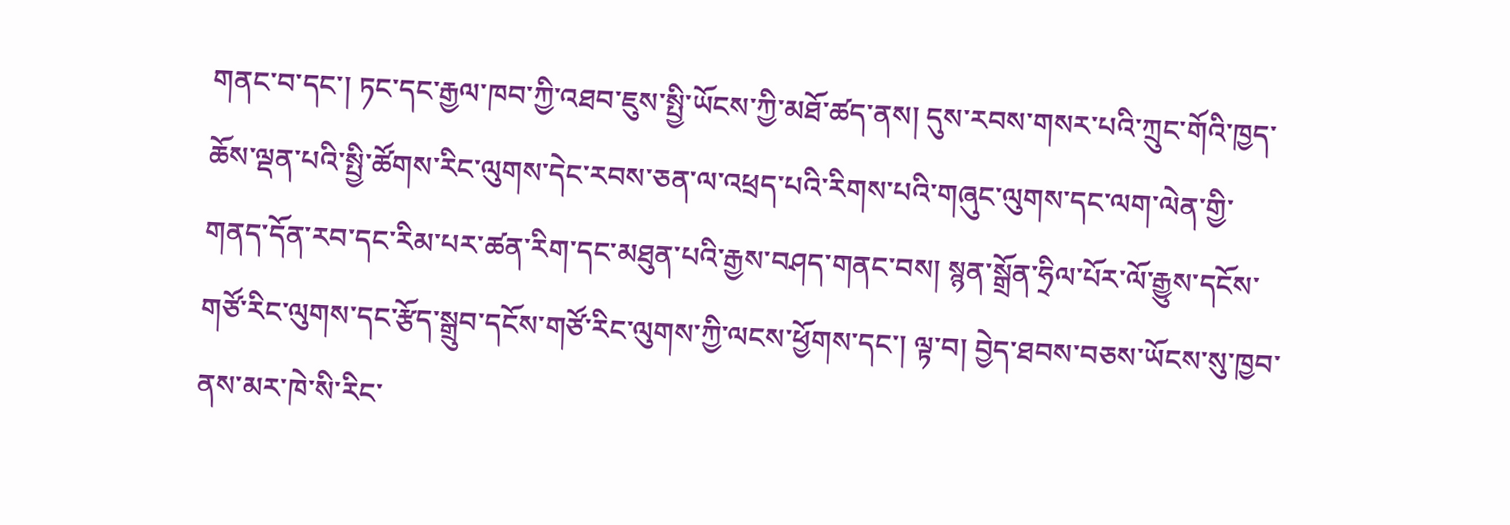གནང་བ་དང་། ཏང་དང་རྒྱལ་ཁབ་ཀྱི་འཐབ་ཇུས་སྤྱི་ཡོངས་ཀྱི་མཐོ་ཚད་ནས། དུས་རབས་གསར་པའི་ཀྲུང་གོའི་ཁྱད་ཆོས་ལྡན་པའི་སྤྱི་ཚོགས་རིང་ལུགས་དེང་རབས་ཅན་ལ་འཕྲད་པའི་རིགས་པའི་གཞུང་ལུགས་དང་ལག་ལེན་གྱི་གནད་དོན་རབ་དང་རིམ་པར་ཚན་རིག་དང་མཐུན་པའི་རྒྱས་བཤད་གནང་བས། སྙན་སྒྲོན་ཧྲིལ་པོར་ལོ་རྒྱུས་དངོས་གཙོ་རིང་ལུགས་དང་རྩོད་སྒྲུབ་དངོས་གཙོ་རིང་ལུགས་ཀྱི་ལངས་ཕྱོགས་དང་། ལྟ་བ། བྱེད་ཐབས་བཅས་ཡོངས་སུ་ཁྱབ་ནས་མར་ཁེ་སི་རིང་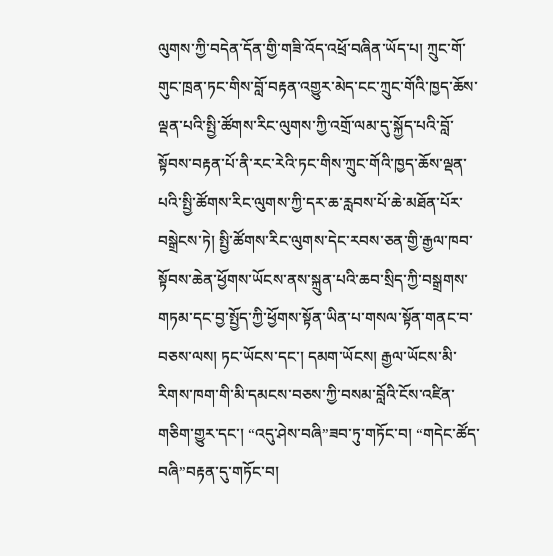ལུགས་ཀྱི་བདེན་དོན་གྱི་གཟི་འོད་འཕྲོ་བཞིན་ཡོད་པ། ཀྲུང་གོ་གུང་ཁྲན་ཏང་གིས་བློ་བརྟན་འགྱུར་མེད་ངང་ཀྲུང་གོའི་ཁྱད་ཆོས་ལྡན་པའི་སྤྱི་ཚོགས་རིང་ལུགས་ཀྱི་འགྲོ་ལམ་དུ་སྐྱོད་པའི་བློ་སྟོབས་བརྟན་པོ་ནི་རང་རེའི་ཏང་གིས་ཀྲུང་གོའི་ཁྱད་ཆོས་ལྡན་པའི་སྤྱི་ཚོགས་རིང་ལུགས་ཀྱི་དར་ཆ་རླབས་པོ་ཆེ་མཐོན་པོར་བསྒྲེངས་ཏེ། སྤྱི་ཚོགས་རིང་ལུགས་དེང་རབས་ཅན་གྱི་རྒྱལ་ཁབ་སྟོབས་ཆེན་ཕྱོགས་ཡོངས་ནས་སྐྲུན་པའི་ཆབ་སྲིད་ཀྱི་བསྒྲགས་གཏམ་དང་བྱ་སྤྱོད་ཀྱི་ཕྱོགས་སྟོན་ཡིན་པ་གསལ་སྟོན་གནང་བ་བཅས་ལས། ཏང་ཡོངས་དང་། དམག་ཡོངས། རྒྱལ་ཡོངས་མི་རིགས་ཁག་གི་མི་དམངས་བཅས་ཀྱི་བསམ་བློའི་ངོས་འཛིན་གཅིག་གྱུར་དང་། “འདུ་ཤེས་བཞི”ཟབ་ཏུ་གཏོང་བ། “གདེང་ཚོད་བཞི”བརྟན་དུ་གཏོང་བ།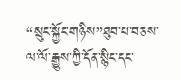“སྲུང་སྐྱོང་གཉིས”ཐུབ་པ་བཅས་ལ་ལོ་རྒྱུས་ཀྱི་དོན་སྙིང་དང་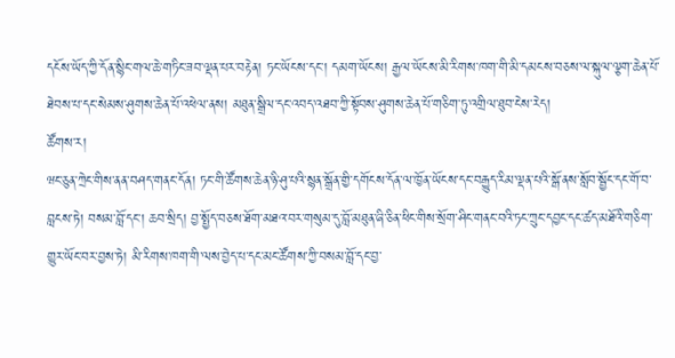དངོས་ཡོད་ཀྱི་དོན་སྙིང་གལ་ཆེ་གཏིང་ཟབ་ལྡན་པར་བརྟེན། ཏང་ཡོངས་དང་། དམག་ཡོངས། རྒྱལ་ཡོངས་མི་རིགས་ཁག་གི་མི་དམངས་བཅས་ལ་སྐུལ་ལྕག་ཆེན་པོ་ཐེབས་པ་དང་སེམས་ཤུགས་ཆེན་པོ་འཕེལ་ནས། མཐུན་སྒྲིལ་དང་འབད་འཐབ་ཀྱི་སྟོབས་ཤུགས་ཆེན་པོ་གཅིག་ཏུ་འགྲིལ་ཐུབ་ངེས་རེད།
ཚོགས་ར།
ཝང་ཅུན་ཀྲེང་གིས་ནན་བཤད་གནང་དོན། ཏང་གི་ཚོགས་ཆེན་ཉི་ཤུ་པའི་སྙན་སྒྲོན་གྱི་དགོངས་དོན་ལ་ཁྱོན་ཡོངས་དང་བརྒྱུད་རིམ་ལྡན་པའི་སྒོ་ནས་སློབ་སྦྱོང་དང་གོ་བ་བླངས་ཏེ། བསམ་བློ་དང་། ཆབ་སྲིད། བྱ་སྤྱོད་བཅས་ཐོག་མཐའ་བར་གསུམ་དུ་བློ་མཐུན་ཞི་ཅིན་ཕིང་གིས་སྲོག་ཤིང་གནང་བའི་ཏང་ཀྲུང་དབྱང་དང་ཚད་མཐོའི་གཅིག་གྱུར་ཡོང་བར་བྱས་ཏེ། མི་རིགས་ཁག་གི་ལས་བྱེད་པ་དང་མང་ཚོགས་ཀྱི་བསམ་བློ་དང་བྱ་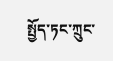སྤྱོད་ཏང་ཀྲུང་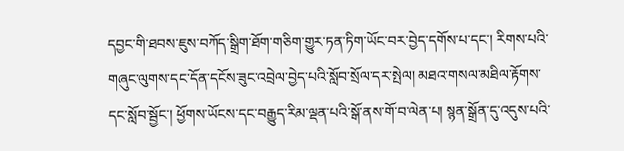དབྱང་གི་ཐབས་ཇུས་བཀོད་སྒྲིག་ཐོག་གཅིག་གྱུར་ཏན་ཏིག་ཡོང་བར་བྱེད་དགོས་པ་དང་། རིགས་པའི་གཞུང་ལུགས་དང་དོན་དངོས་ཟུང་འབྲེལ་བྱེད་པའི་སློབ་སྲོལ་དར་སྤེལ། མཐའ་གསལ་མཐིལ་རྟོགས་དང་སློབ་སྦྱོང་། ཕྱོགས་ཡོངས་དང་བརྒྱུད་རིམ་ལྡན་པའི་སྒོ་ནས་གོ་བ་ལེན་པ། སྙན་སྒྲོན་དུ་འདུས་པའི་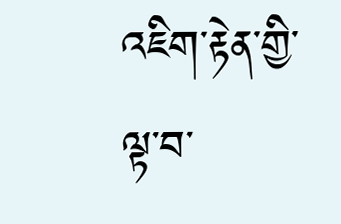འཇིག་རྟེན་གྱི་ལྟ་བ་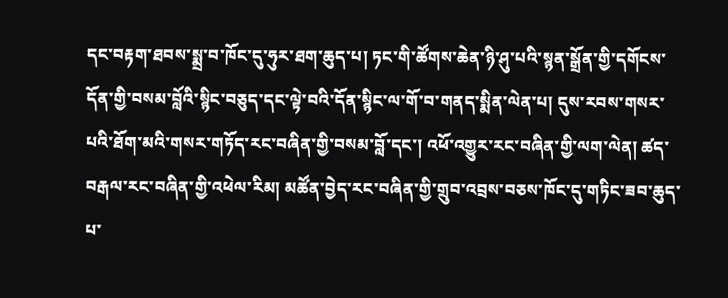དང་བརྟག་ཐབས་སྨྲ་བ་ཁོང་དུ་ཧུར་ཐག་ཆུད་པ། ཏང་གི་ཚོགས་ཆེན་ཉི་ཤུ་པའི་སྙན་སྒྲོན་གྱི་དགོངས་དོན་གྱི་བསམ་བློའི་སྙིང་བཅུད་དང་ལྟེ་བའི་དོན་སྙིང་ལ་གོ་བ་གནད་སྨིན་ལེན་པ། དུས་རབས་གསར་པའི་ཐོག་མའི་གསར་གཏོད་རང་བཞིན་གྱི་བསམ་བློ་དང་། འཕོ་འགྱུར་རང་བཞིན་གྱི་ལག་ལེན། ཚད་བརྒལ་རང་བཞིན་གྱི་འཕེལ་རིམ། མཚོན་བྱེད་རང་བཞིན་གྱི་གྲུབ་འབྲས་བཅས་ཁོང་དུ་གཏིང་ཟབ་ཆུད་པ་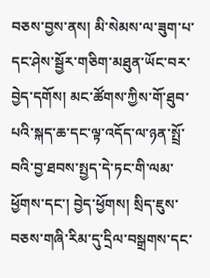བཅས་བྱས་ནས། མི་སེམས་ལ་ཟུག་པ་དང་ཤེས་སྦྱོར་གཅིག་མཐུན་ཡོང་བར་བྱེད་དགོས། མང་ཚོགས་ཀྱིས་གོ་ཐུབ་པའི་སྐད་ཆ་དང་ལྟ་འདོད་ལ་ཉན་སྤྲོ་བའི་བྱ་ཐབས་སྤྱད་དེ་ཏང་གི་ལམ་ཕྱོགས་དང་། བྱེད་ཕྱོགས། སྲིད་ཇུས་བཅས་གཞི་རིམ་དུ་དྲིལ་བསྒྲགས་དང་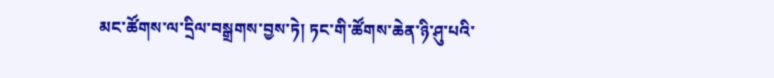མང་ཚོགས་ལ་དྲིལ་བསྒྲགས་བྱས་ཏེ། ཏང་གི་ཚོགས་ཆེན་ཉི་ཤུ་པའི་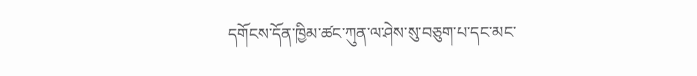དགོངས་དོན་ཁྱིམ་ཚང་ཀུན་ལ་ཤེས་སུ་བཅུག་པ་དང་མང་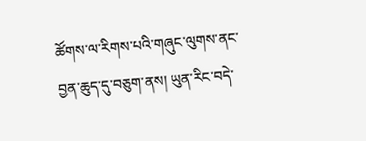ཚོགས་ལ་རིགས་པའི་གཞུང་ལུགས་ནང་བྱན་ཆུད་དུ་བཅུག་ནས། ཡུན་རིང་བདེ་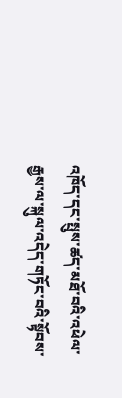འཁོད་དང་སྤུས་ཚད་མཐོ་བའི་འཕེལ་རྒྱས་ལ་སྐུལ་འདེད་གཏོང་བའི་སྟོབས་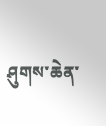ཤུགས་ཆེན་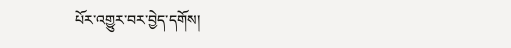པོར་འགྱུར་བར་བྱེད་དགོས།